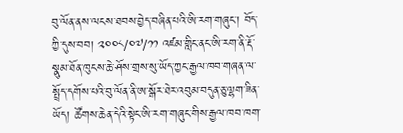བུ་ལོན་ནས་ལངས་ཐབས་བྱེད་བཞིན་པའི་ཨི་རག་གཞུང་། བོད་ཀྱི་དུས་བབ། ༢༠༠༨/༠༧/༡༡ འཛམ་གླིང་ནང་ཨི་རག་ནི་རྡོ་སྣུམ་ཐོན་ཁུངས་ཆེ་ཤོས་གྲས་སུ་ཡོད་ཀྱང་རྒྱལ་ཁབ་གཞན་ལ་སྤྲོད་དགོས་པའི་བུ་ལོན་ནི་ཨ་སྒོར་ཐེར་འབུམ་བདུན་ཅུ་ལྷག་ཟིན་ཡོད། ཚོགས་ཆེན་དེའི་སྟེང་ཨི་རག་གཞུང་གིས་རྒྱལ་ཁབ་ཁག་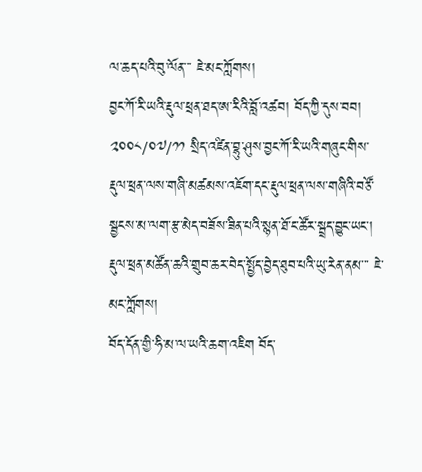ལ་ཆད་པའི་བུ་ལོན་་་ ཇེ་མང་ཀློགས།
བྱང་ཀོ་རི་ཡའི་རྡུལ་ཕྲན་ཐད་ཨ་རིའི་བློ་འཚབ། བོད་ཀྱི་དུས་བབ། ༢༠༠༨/༠༧/༡༡ སྲིད་འཛིན་བྷུ་ཤུས་བྱང་ཀོ་རི་ཡའི་གཞུང་གིས་རྡུལ་ཕྲན་ལས་གཞི་མཚམས་འཇོག་དང་རྡུལ་ཕྲན་ལས་གཞིའི་བཙོ་སྦྱངས་མ་ལག་རྩ་མེད་བཟོས་ཟིན་པའི་སྙན་ཐོ་ང་ཚོར་སྦྲད་བྱུང་ཡང་། རྡུལ་ཕྲན་མཚོན་ཆའི་གྲུབ་ཆར་བེད་སྤྱོད་བྱེད་ཐུབ་པའི་ཡུ་རེན་ནམ་་་ ཇེ་མང་ཀློགས།
བོད་དོན་གྱི་ཧི་མ་ལ་ཡའི་ཆག་འཇིག བོད་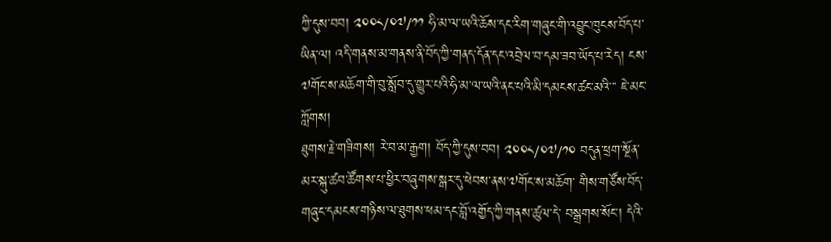ཀྱི་དུས་བབ། ༢༠༠༨/༠༧/༡༡ ཧི་མ་ལ་ཡའི་ཆོས་དང་རིག་གཞུང་གི་འབྱུང་ཁུངས་བོད་པ་ཡིན་ལ། འདི་གནས་མ་གནས་ནི་བོད་ཀྱི་གནད་དོན་དང་འབྲེལ་བ་དམ་ཟབ་ཡོད་པ་རེད། ངས་༧གོང་ས་མཆོག་གི་བུ་སློབ་དུ་གྱུར་པའི་ཧི་མ་ལ་ཡའི་ནང་པའི་མི་དམངས་ཚང་མའི་་་ ཇེ་མང་ཀློགས།
ཐུགས་རྗེ་གཟིགས། རེ་བ་མ་རྒྱག། བོད་ཀྱི་དུས་བབ། ༢༠༠༨/༠༧/༡༠ བདུན་ཕྲག་སྔོན་མར་སྐུ་ཚབ་ཚོགས་པ་ཕྱིར་བཞུགས་སྒར་དུ་ཕེབས་ནས་༧གོང་ས་མཆོག་ གིས་གཙོས་བོད་གཞུང་དམངས་གཉིས་ལ་ཐུགས་ཕམ་དང་བློ་འགྱོད་ཀྱི་གནས་ཚུལ་དེ་ བསྒྲགས་སོང་། དེའི་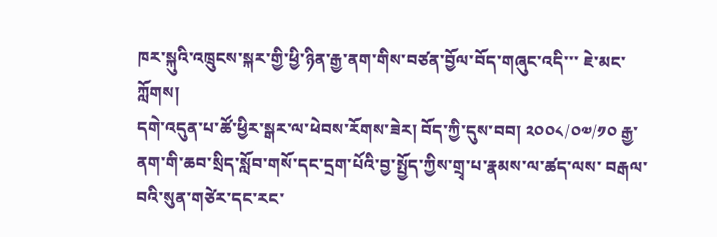ཁར་སྐུའི་འཁྲུངས་སྐར་གྱི་ཕྱི་ཉིན་རྒྱ་ནག་གིས་བཙན་བྱོལ་བོད་གཞུང་འདི་་་ ཇེ་མང་ཀློགས།
དགེ་འདུན་པ་ཚོ་ཕྱིར་སྒར་ལ་ཕེབས་རོགས་ཟེར། བོད་ཀྱི་དུས་བབ། ༢༠༠༨/༠༧/༡༠ རྒྱ་ནག་གི་ཆབ་སྲིད་སློབ་གསོ་དང་དྲག་པོའི་བྱ་སྤྱོད་ཀྱིས་གྲྭ་པ་རྣམས་ལ་ཚད་ལས་ བརྒལ་བའི་སུན་གཙེར་དང་རང་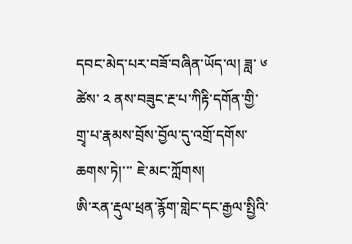དབང་མེད་པར་བཟོ་བཞིན་ཡོད་ལ། ཟླ་ ༦ ཚེས་ ༢ ནས་བཟུང་རྔ་པ་ཀིརྟི་དགོན་གྱི་གྲྭ་པ་རྣམས་བྲོས་བྱོལ་དུ་འགྲོ་དགོས་ཆགས་ཏེ།་་་ ཇེ་མང་ཀློགས།
ཨི་རན་རྡུལ་ཕྲན་རྙོག་གླེང་དང་རྒྱལ་སྤྱིའི་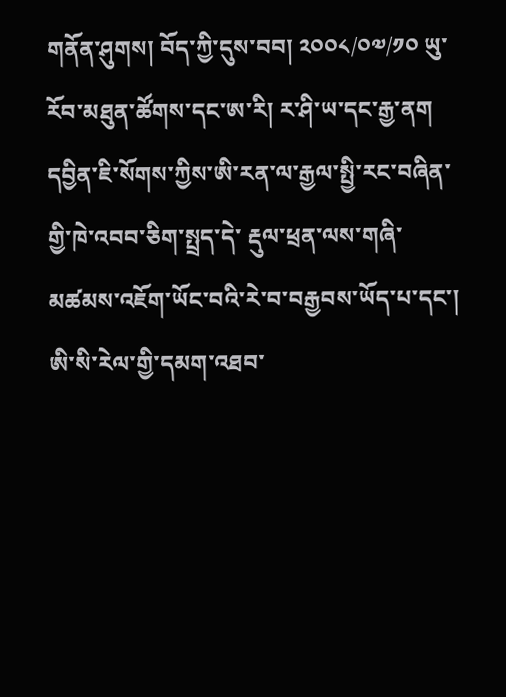གནོན་ཤུགས། བོད་ཀྱི་དུས་བབ། ༢༠༠༨/༠༧/༡༠ ཡུ་རོབ་མཐུན་ཚོགས་དང་ཨ་རི། ར་ཤི་ཡ་དང་རྒྱ་ནག དབྱིན་ཇི་སོགས་ཀྱིས་ཨི་རན་ལ་རྒྱལ་སྤྱི་རང་བཞིན་གྱི་ཁེ་འབབ་ཅིག་སྤྲད་དེ་ རྡུལ་ཕྲན་ལས་གཞི་མཚམས་འཇོག་ཡོང་བའི་རེ་བ་བརྒྱབས་ཡོད་པ་དང་། ཨི་སི་རེལ་གྱི་དམག་འཐབ་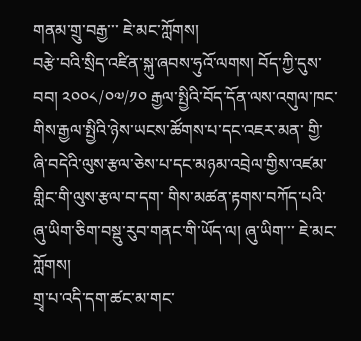གནམ་གྲུ་བརྒྱ་་་ ཇེ་མང་ཀློགས།
བརྩེ་བའི་སྲིད་འཛིན་སྐུ་ཞབས་ཧུའོ་ལགས། བོད་ཀྱི་དུས་བབ། ༢༠༠༨/༠༧/༡༠ རྒྱལ་སྤྱིའི་བོད་དོན་ལས་འགུལ་ཁང་གིས་རྒྱལ་སྤྱིའི་ཉེས་ཡངས་ཚོགས་པ་དང་འཇར་མན་ གྱི་ཞི་བདེའི་ལུས་རྩལ་ཅེས་པ་དང་མཉམ་འབྲེལ་གྱིས་འཛམ་གླིང་གི་ལུས་རྩལ་བ་དག་ གིས་མཚན་རྟགས་བཀོད་པའི་ཞུ་ཡིག་ཅིག་བསྡུ་རུབ་གནང་གི་ཡོད་ལ། ཞུ་ཡིག་་་ ཇེ་མང་ཀློགས།
གྲྭ་པ་འདི་དག་ཚང་མ་གང་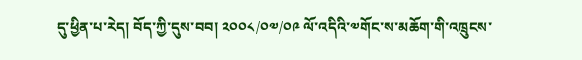དུ་ཕྱིན་པ་རེད། བོད་ཀྱི་དུས་བབ། ༢༠༠༨/༠༧/༠༩ ལོ་འདིའི་༧གོང་ས་མཆོག་གི་འཁྲུངས་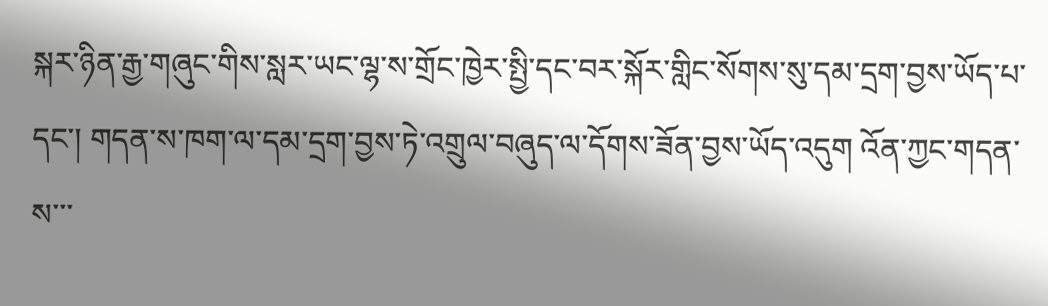སྐར་ཉིན་རྒྱ་གཞུང་གིས་སླར་ཡང་ལྷ་ས་གྲོང་ཁྱེར་སྤྱི་དང་བར་སྐོར་གླིང་སོགས་སུ་དམ་དྲག་བྱས་ཡོད་པ་དང་། གདན་ས་ཁག་ལ་དམ་དྲག་བྱས་ཏེ་འགྲུལ་བཞུད་ལ་དོགས་ཟོན་བྱས་ཡོད་འདུག འོན་ཀྱང་གདན་ས་་་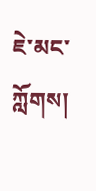ཇེ་མང་ཀློགས།